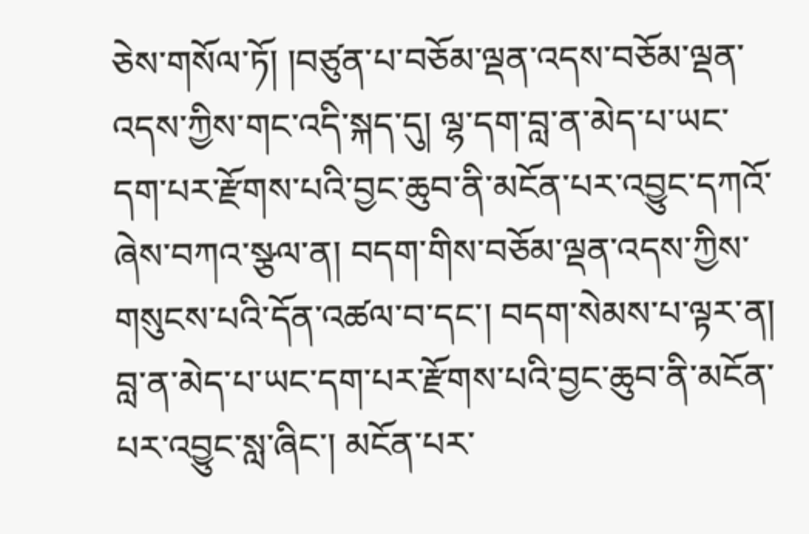ཅེས་གསོལ་ཏོ། །བཙུན་པ་བཅོམ་ལྡན་འདས་བཅོམ་ལྡན་འདས་ཀྱིས་གང་འདི་སྐད་དུ། ལྷ་དག་བླ་ན་མེད་པ་ཡང་དག་པར་རྫོགས་པའི་བྱང་ཆུབ་ནི་མངོན་པར་འབྱུང་དཀའོ་ཞེས་བཀའ་སྩལ་ན། བདག་གིས་བཅོམ་ལྡན་འདས་ཀྱིས་གསུངས་པའི་དོན་འཚལ་བ་དང་། བདག་སེམས་པ་ལྟར་ན། བླ་ན་མེད་པ་ཡང་དག་པར་རྫོགས་པའི་བྱང་ཆུབ་ནི་མངོན་པར་འབྱུང་སླ་ཞིང་། མངོན་པར་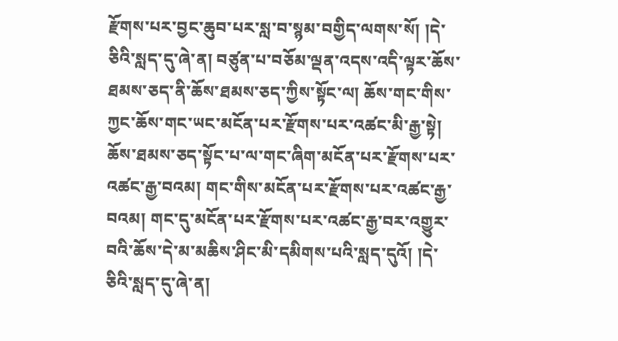རྫོགས་པར་བྱང་ཆུབ་པར་སླ་བ་སྙམ་བགྱིད་ལགས་སོ། །དེ་ཅིའི་སླད་དུ་ཞེ་ན། བཙུན་པ་བཅོམ་ལྡན་འདས་འདི་ལྟར་ཆོས་ཐམས་ཅད་ནི་ཆོས་ཐམས་ཅད་ཀྱིས་སྟོང་ལ། ཆོས་གང་གིས་ཀྱང་ཆོས་གང་ཡང་མངོན་པར་རྫོགས་པར་འཚང་མི་རྒྱ་སྟེ། ཆོས་ཐམས་ཅད་སྟོང་པ་ལ་གང་ཞིག་མངོན་པར་རྫོགས་པར་འཚང་རྒྱ་བའམ། གང་གིས་མངོན་པར་རྫོགས་པར་འཚང་རྒྱ་བའམ། གང་དུ་མངོན་པར་རྫོགས་པར་འཚང་རྒྱ་བར་འགྱུར་བའི་ཆོས་དེ་མ་མཆིས་ཤིང་མི་དམིགས་པའི་སླད་དུའོ། །དེ་ཅིའི་སླད་དུ་ཞེ་ན།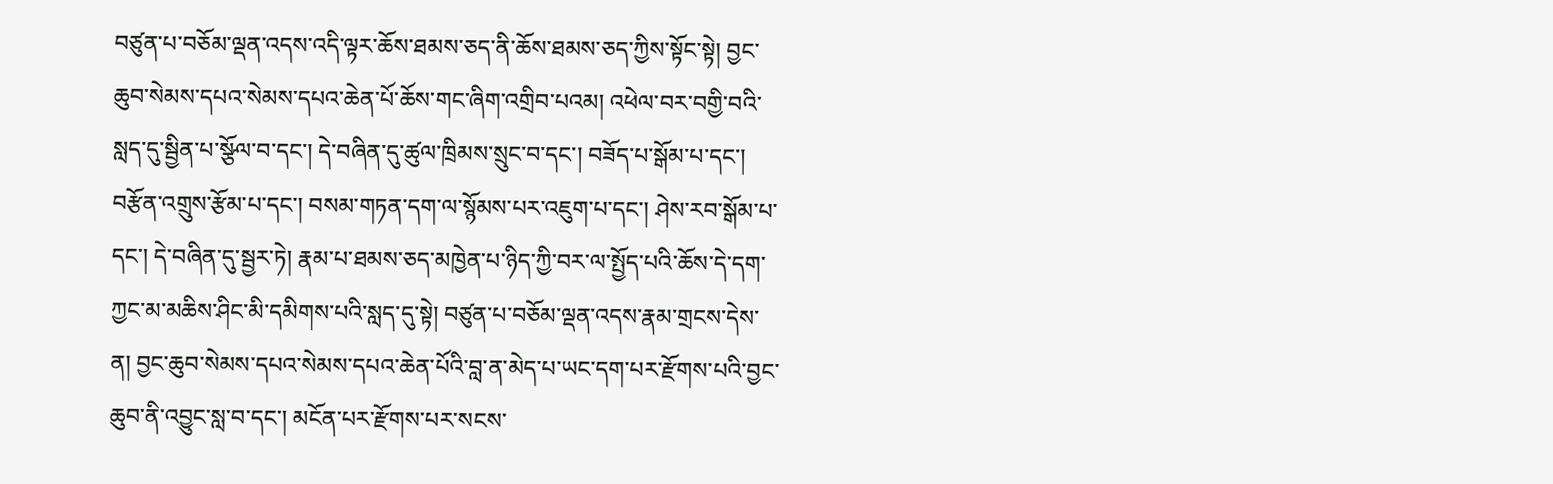བཙུན་པ་བཅོམ་ལྡན་འདས་འདི་ལྟར་ཆོས་ཐམས་ཅད་ནི་ཆོས་ཐམས་ཅད་ཀྱིས་སྟོང་སྟེ། བྱང་ཆུབ་སེམས་དཔའ་སེམས་དཔའ་ཆེན་པོ་ཆོས་གང་ཞིག་འགྲིབ་པའམ། འཕེལ་བར་བགྱི་བའི་སླད་དུ་སྦྱིན་པ་སྩོལ་བ་དང་། དེ་བཞིན་དུ་ཚུལ་ཁྲིམས་སྲུང་བ་དང་། བཟོད་པ་སྒོམ་པ་དང་། བརྩོན་འགྲུས་རྩོམ་པ་དང་། བསམ་གཏན་དག་ལ་སྙོམས་པར་འཇུག་པ་དང་། ཤེས་རབ་སྒོམ་པ་དང་། དེ་བཞིན་དུ་སྦྱར་ཏེ། རྣམ་པ་ཐམས་ཅད་མཁྱེན་པ་ཉིད་ཀྱི་བར་ལ་སྤྱོད་པའི་ཆོས་དེ་དག་ཀྱང་མ་མཆིས་ཤིང་མི་དམིགས་པའི་སླད་དུ་སྟེ། བཙུན་པ་བཅོམ་ལྡན་འདས་རྣམ་གྲངས་དེས་ན། བྱང་ཆུབ་སེམས་དཔའ་སེམས་དཔའ་ཆེན་པོའི་བླ་ན་མེད་པ་ཡང་དག་པར་རྫོགས་པའི་བྱང་ཆུབ་ནི་འབྱུང་སླ་བ་དང་། མངོན་པར་རྫོགས་པར་སངས་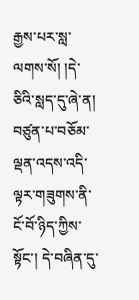རྒྱས་པར་སླ་ལགས་སོ། །དེ་ཅིའི་སླད་དུ་ཞེ་ན། བཙུན་པ་བཅོམ་ལྡན་འདས་འདི་ལྟར་གཟུགས་ནི་ངོ་བོ་ཉིད་ཀྱིས་སྟོང་། དེ་བཞིན་དུ་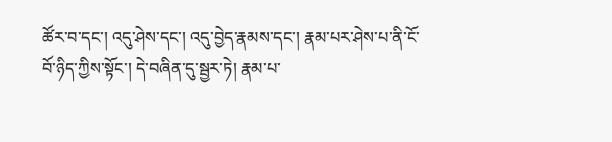ཚོར་བ་དང་། འདུ་ཤེས་དང་། འདུ་བྱེད་རྣམས་དང་། རྣམ་པར་ཤེས་པ་ནི་ངོ་བོ་ཉིད་ཀྱིས་སྟོང་། དེ་བཞིན་དུ་སྦྱར་ཏེ། རྣམ་པ་